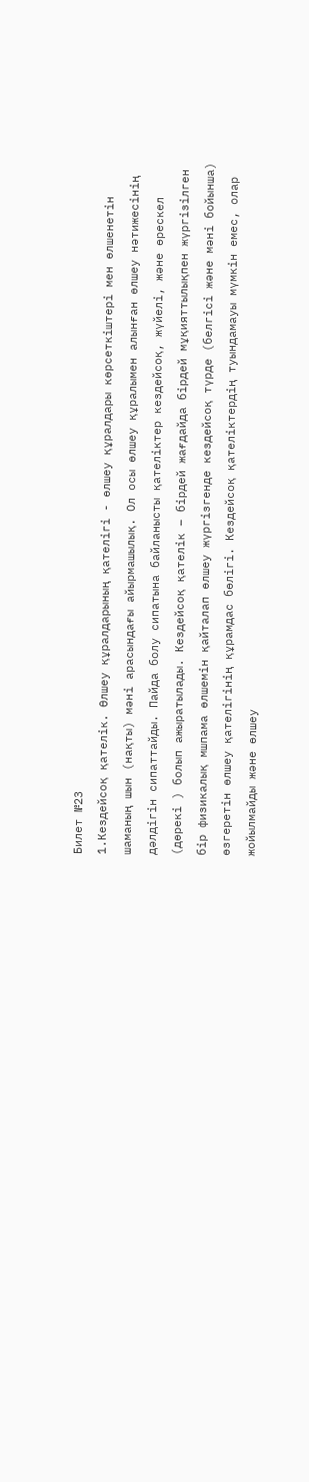Билет №23
1.Кездейсоқ қателік. Өлшеу құралдарының қателігі - өлшеу құралдары көрсеткіштері мен өлшенетін шаманың шын (нақты) мәні арасындағы айырмашылық. Ол осы өлшеу құралымен алынған өлшеу нәтижесінің дәлдігін сипаттайды. Пайда болу сипатына байланысты қателіктер кездейсоқ, жүйелі, және өрескел (дөрекі ) болып ажыратылады. Кездейсоқ қателік – бірдей жағдайда бірдей мұқияттылықпен жүргізілген бір физикалық мшпама өлшемін қайталап өлшеу жүргізгенде кездейсоқ түрде (белгісі және мәні бойынша) өзгеретін өлшеу қателігінің құрамдас бөлігі. Кездейсоқ қателіктердің туындамауы мүмкін емес, олар жойылмайды және өлшеу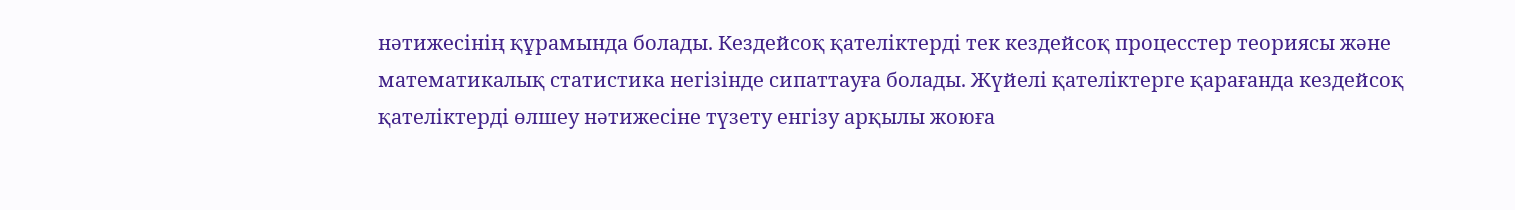нәтижесінің құрамында болады. Кездейсоқ қателіктерді тек кездейсоқ процесстер теориясы және математикалық статистика негізінде сипаттауға болады. Жүйелі қателіктерге қарағанда кездейсоқ қателіктерді өлшеу нәтижесіне түзету енгізу арқылы жоюға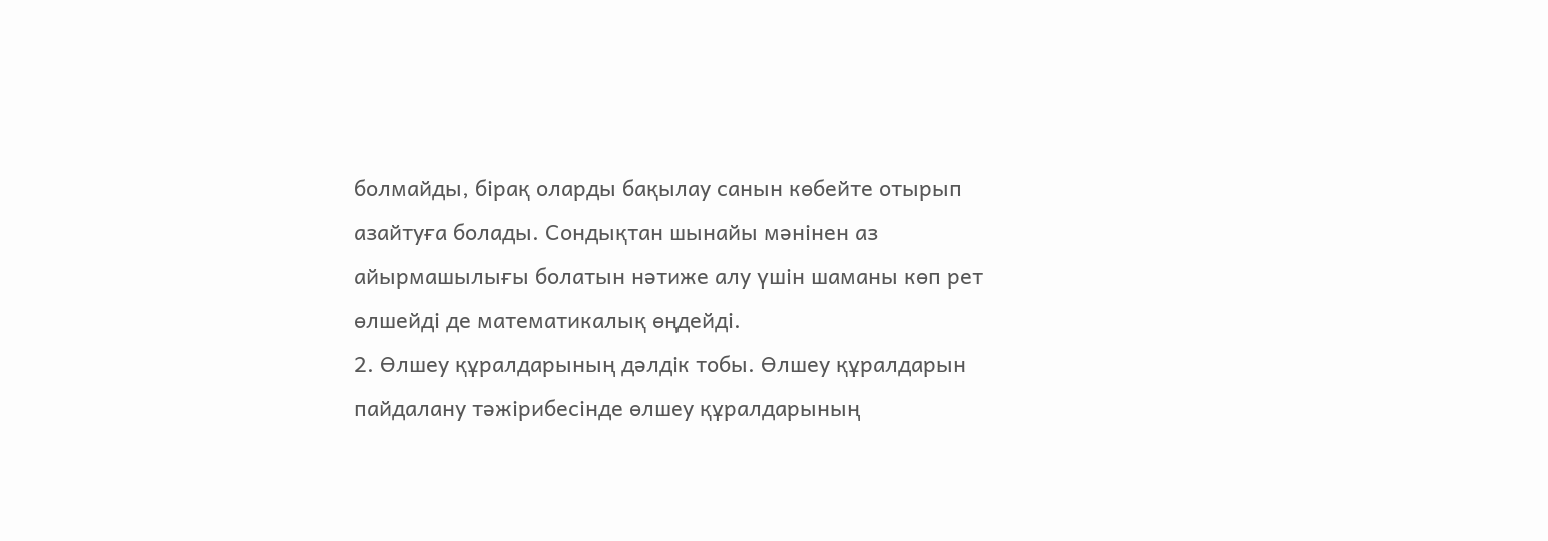болмайды, бірақ оларды бақылау санын көбейте отырып азайтуға болады. Сондықтан шынайы мәнінен аз айырмашылығы болатын нәтиже алу үшін шаманы көп рет өлшейді де математикалық өңдейді.
2. Өлшеу құралдарының дәлдік тобы. Өлшеу құралдарын пайдалану тәжірибесінде өлшеу құралдарының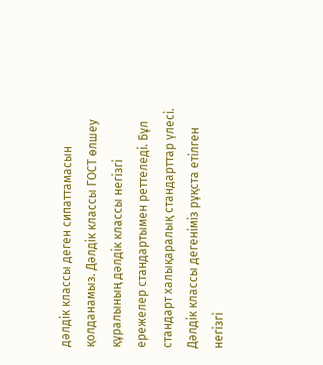дәлдік классы деген сипаттамасын қолданамыз. Дәлдік классы ГОСТ өлшеу құралының дәлдік классы негізгі ережелер стандартымен реттеледі. Бұл стандарт халықаралық стандарттар үлесі. Дәлдік классы дегеніміз рұқста етілген негізгі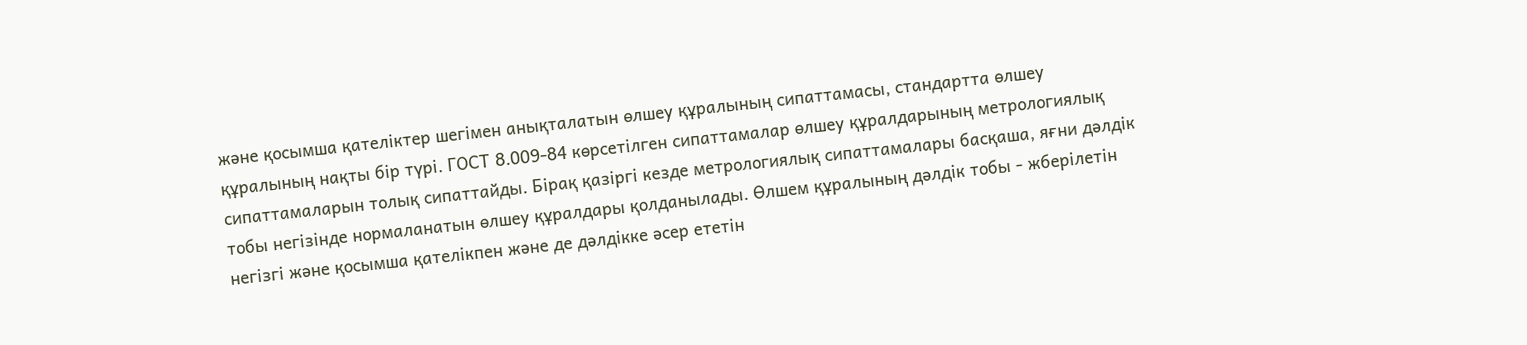және қосымша қателіктер шегімен анықталатын өлшеу құралының сипаттамасы, стандартта өлшеу құралының нақты бір түрі. ГОСТ 8.009-84 көрсетілген сипаттамалар өлшеу құралдарының метрологиялық сипаттамаларын толық сипаттайды. Бірақ қазіргі кезде метрологиялық сипаттамалары басқаша, яғни дәлдік тобы негізінде нормаланатын өлшеу құралдары қолданылады. Өлшем құралының дәлдік тобы - жберілетін негізгі және қосымша қателікпен және де дәлдікке әсер ететін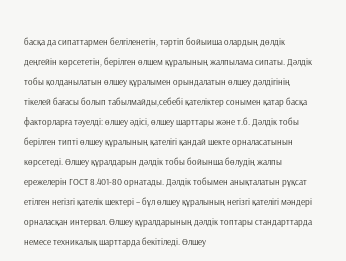басқа да сипаттармен белгіленетін, тәртіп бойыиша олардың дөлдік деңгейін көрсететін, берілген өлшем құралының жалпылама сипаты. Дәлдік тобы қолданылатын өлшеу құралымен орындалатын өлшеу дәлдігінің тікелей бағасы болып табылмайды,себебі қателіктер сонымен қатар басқа факторларға тәуелді: өлшеу әдісі, өлшеу шарттары және т.б. Дәлдік тобы берілген типті өлшеу құралының қателігі қандай шекте орналасатынын көрсетеді. Өлшеу құралдарын дәлдік тобы бойынша бөлудің жалпы ережелерін ГОСТ 8.401-80 орнатады. Дәлдік тобымен анықталатын рұқсат етілген негізгі қателік шектері – бұл өлшеу құралының негізгі қателігі мәндері орналасқан интервал. Өлшеу құралдарының дәлдік топтары стандарттарда немесе техникалық шарттарда бекітіледі. Өлшеу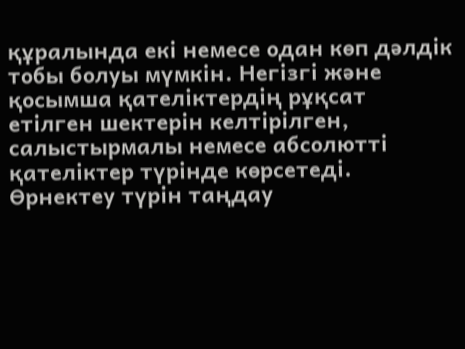құралында екі немесе одан көп дәлдік тобы болуы мүмкін. Негізгі және қосымша қателіктердің рұқсат етілген шектерін келтірілген, салыстырмалы немесе абсолютті қателіктер түрінде көрсетеді. Өрнектеу түрін таңдау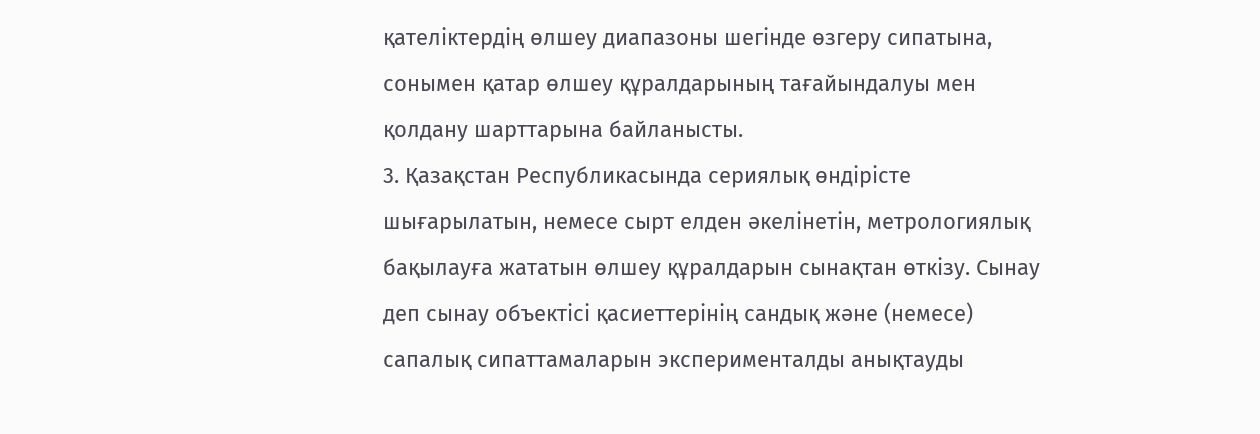қателіктердің өлшеу диапазоны шегінде өзгеру сипатына, сонымен қатар өлшеу құралдарының тағайындалуы мен қолдану шарттарына байланысты.
3. Қазақстан Республикасында сериялық өндірісте шығарылатын, немесе сырт елден әкелінетін, метрологиялық бақылауға жататын өлшеу құралдарын сынақтан өткізу. Сынау деп сынау объектісі қасиеттерінің сандық және (немесе) сапалық сипаттамаларын эксперименталды анықтауды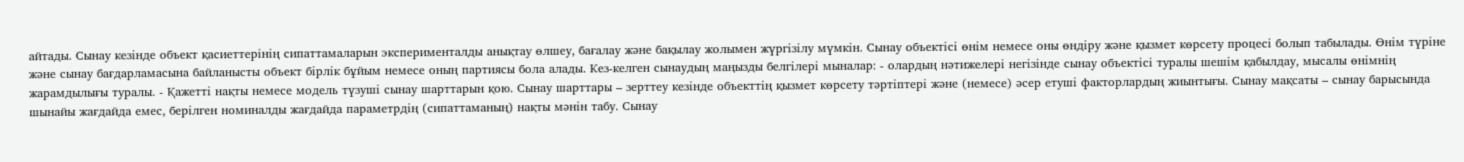айтады. Сынау кезінде объект қасиеттерінің сипаттамаларын эксперименталды анықтау өлшеу, бағалау және бақылау жолымен жүргізілу мүмкін. Сынау объектісі өнім немесе оны өндіру және қызмет көрсету процесі болып табылады. Өнім түріне және сынау бағдарламасына байланысты объект бірлік бұйым немесе оның партиясы бола алады. Кез-келген сынаудың маңызды белгілері мыналар: - олардың нәтижелері негізінде сынау объектісі туралы шешім қабылдау, мысалы өнімнің жарамдылығы туралы. - Қажетті нақты немесе модель түзуші сынау шарттарын қою. Сынау шарттары – зерттеу кезінде объекттің қызмет көрсету тәртіптері және (немесе) әсер етуші факторлардың жиынтығы. Сынау мақсаты – сынау барысында шынайы жағдайда емес, берілген номиналды жағдайда параметрдің (сипаттаманың) нақты мәнін табу. Сынау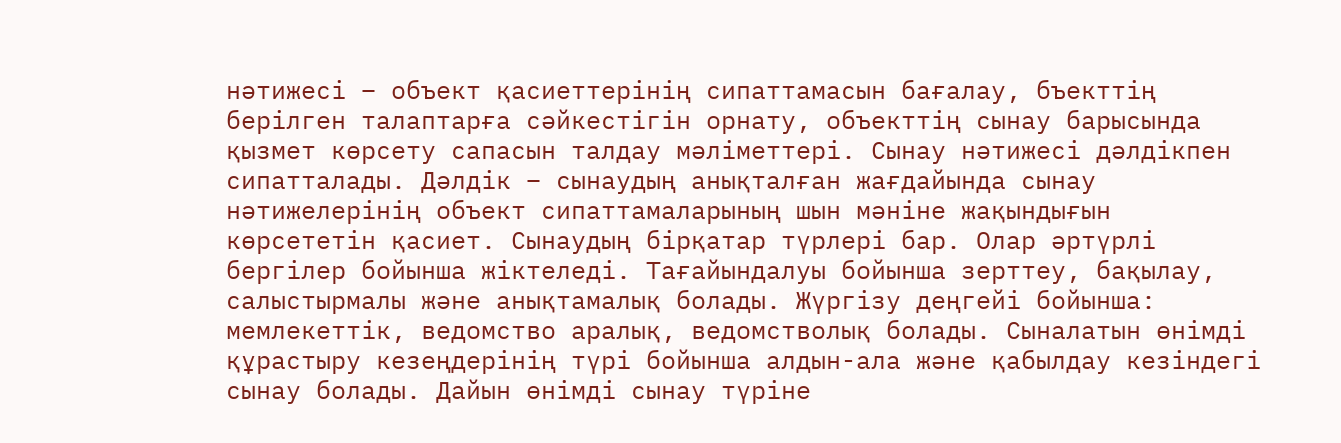нәтижесі – объект қасиеттерінің сипаттамасын бағалау, бъекттің берілген талаптарға сәйкестігін орнату, объекттің сынау барысында қызмет көрсету сапасын талдау мәліметтері. Сынау нәтижесі дәлдікпен сипатталады. Дәлдік – сынаудың анықталған жағдайында сынау нәтижелерінің объект сипаттамаларының шын мәніне жақындығын көрсететін қасиет. Сынаудың бірқатар түрлері бар. Олар әртүрлі бергілер бойынша жіктеледі. Тағайындалуы бойынша зерттеу, бақылау, салыстырмалы және анықтамалық болады. Жүргізу деңгейі бойынша: мемлекеттік, ведомство аралық, ведомстволық болады. Сыналатын өнімді құрастыру кезеңдерінің түрі бойынша алдын-ала және қабылдау кезіндегі сынау болады. Дайын өнімді сынау түріне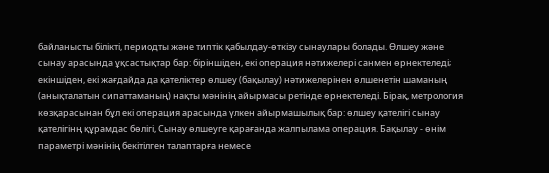байланысты білікті, периодты және типтік қабылдау-өткізу сынаулары болады. Өлшеу және сынау арасында ұқсастықтар бар: біріншіден, екі операция нәтижелері санмен өрнектеледі; екіншіден, екі жағдайда да қателіктер өлшеу (бақылау) нәтижелерінен өлшенетін шаманың (анықталатын сипаттаманың) нақты мәнінің айырмасы ретінде өрнектеледі. Бірақ, метрология көзқарасынан бұл екі операция арасында үлкен айырмашылық бар: өлшеу қателігі сынау қателігінң құрамдас бөлігі, Сынау өлшеуге қарағанда жалпылама операция. Бақылау - өнім параметрі мәнінің бекітілген талаптарға немесе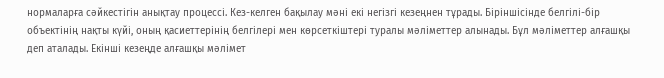нормаларға сәйкестігін анықтау процессі. Кез-келген бақылау мәні екі негізгі кезеңнен тұрады. Біріншісінде белгілі-бір объектінің нақты күйі, оның қасиеттерінің белгілері мен көрсеткіштері туралы мәліметтер алынады. Бұл мәліметтер алғашқы деп аталады. Екінші кезеңде алғашқы мәлімет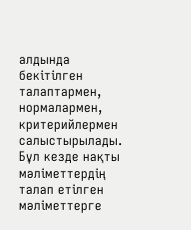алдында бекітілген талаптармен, нормалармен, критерийлермен салыстырылады. Бұл кезде нақты мәліметтердің талап етілген мәліметтерге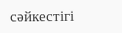сәйкестігі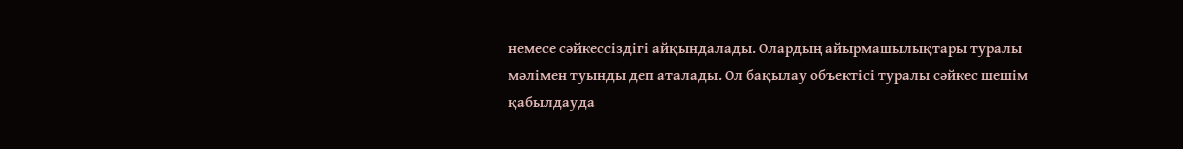немесе сәйкессіздігі айқындалады. Олардың айырмашылықтары туралы мәлімен туынды деп аталады. Ол бақылау объектісі туралы сәйкес шешім қабылдауда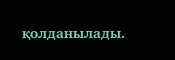қолданылады.